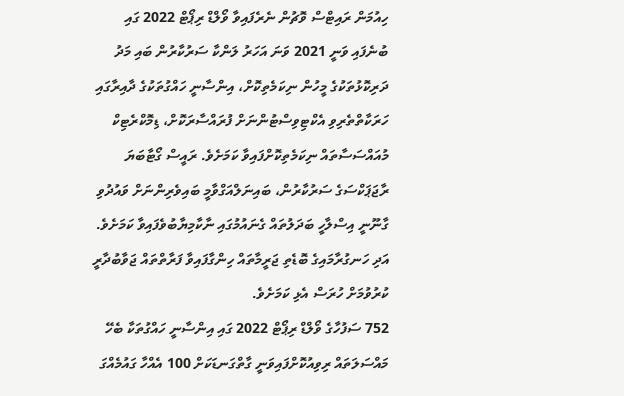ހިއުމަން ރައިޓްސް ވޮޗުން ނެރެފައިވާ ވޯލްޑް ރިޕޯޓް 2022 ގައި ބުނެފައި ވަނީ 2021 ވަނަ އަހަރު ލަންކާ ސަރުކާރުން ބައި މަދު ދަރިކޮޅުތަކުގެ މީހުން ނިކަމެތިކޮށް، އިންސާނީ ހައްގުތަކުގެ ދާއިރާގައި ހަރަކާތްތެރިވި އެކްޓިވިސްޓުންނަށް ފުރައްސާރަކޮށް، ޑިމޮކްރެޓިކް މުއައްސަސާތައް ނިކަމެތިކޮށްފައިވާ ކަމަށެވެ. ރައީސް ގޯޓާބަޔަ ރާޖަޕަކްސަގެ ސަރުކާރުން، ބައިނަލްއަގްވާމީ ބައިވެރިންނަށް ވައުދުވި ގާނޫނީ އިސްލާހީ ބަދަލުތައް ގެނައުމުގައި ނާކާމިޔާބުވެފައިވާ ކަމަށެވެ. އަދި ހަނގުރާމައިގެ ބޮޑެތި ޖަރީމާތައް ހިންގާފައިވާ ފަރާތްތައް ޖަވާބުދާރީ ކުރުވުމަށް ހުރަސް އެޅި ކަމަށެވެ.
752 ސަފުހާގެ ވޯލްޑް ރިޕޯޓް 2022 ގައި އިންސާނީ ހައްގުތަކާ ބެހޭ މައްސަލަތައް ރިވިއުކޮށްފައިވަނީ ގާތްގަނޑަކަށް 100 އެއްހާ ގައުމެއްގަ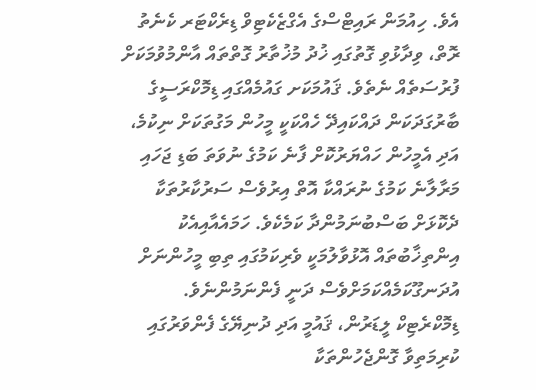އެވެ. ހިއުމަން ރައިޓްސްގެ އެގްޒެކެޓިވް ޑިރެކްޓަރ ކެނެތު ރޮތް، ވިދާޅުވި ގޮތުގައި ޚުދު މުޚުތާރު ގޮތްތައް އާންމުވުމަކަށް ފުރުސަތެއް ނެތެވެ. ޤައުމަކަށ ގައުމެއްގައި ޑިމޮކްރަސީގެ ބާރުގަދަކަން ދައްކައިދޭ ހެއްކަކީ މީހުން މަގުތަކަށް ނިކުމެ، އަދި އެމީހުން ހައްޔަރުކޮށް ފާނެ ކަމުގެ ނުވަތަ ބަޑި ޖަހައި މަރާލާނެ ކަމުގެ ނުރައްކާ އޮތް އިރުވެސް ސަރުކާރުތަކާ ދެކޮޅަށް ބަސްބުނަމުންދާ ކަމެކެވެ. ހަމައެއާއިއެކު އިންތިޚާބުތައް އޮޅުވާލުމަކީ ވެރިކަމުގައި ތިބި މީހުންނަށް އުދަނގޫކަމެއްކަމަށްވެސް ދަނީ ފެންނަމުންނެވެ. ޑިމޮކްރެޓިކް ލީޑަރުން، ޤައުމީ އަދި ދުނިޔޭގެ ފެންވަރުގައި ކުރިމަތިވާ ގޮންޖެހުންތަކާ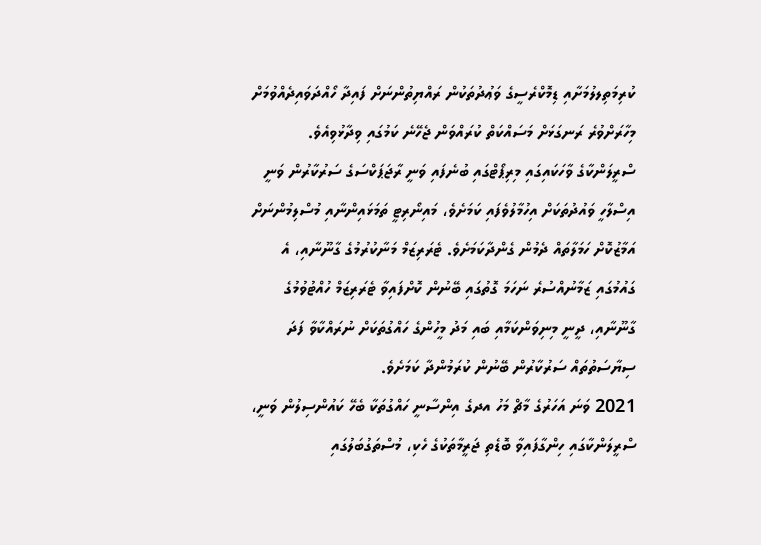ކުރިމަތިލލުމަށާއި ޑިމޮކްރެސީގެ ވަޢުދުތަކުން ރައްޔިތުންނަށް ފައިދާ ހޯއްދަވައިދެއްވުމަށް މިހާރަށްވުރެ ރަނގަޅަށް މަސައްކަތް ކުރައްވަން ޖެހޭނެ ކަމުގައި ވިދާޅުވިއެވެ.
ސްރީލަންކާގެ ވާހަކައިގައި މިރިޕޯޓްގައި ބުނެފައި ވަނީ ރާޖަޕަކްސަގެ ސަރުކާރުން ވަނީ އިސްލާހީ ވައުދުތަކަށް އިހުމާލުވެފައި ކަމަށެވެ، މައިނޯރިޓީ ތަމަޅައިންނާއި މުސްލިމުންނަށް އަމާޒުކޮށް ހަމަލާތައް ދެމުން ގެންދާކަމަށެވެ. ޓެރަރިޒަމް މަނާކުރުމުގެ ގާނޫނާއި، އެ ގައުމުގައި ޒަމާނުއްސުރެ ނަހަމަ ގޮތުގައި ބޭނުން ކޮށްފައިވާ ޓެރަރިޒަމް ހުއްޓުވުމުގެ ގާނޫނާއި، ދީނީ މިނިވަންކަމާއި ބައި މަދު މީހުންގެ ހައްގުތަކަށް ނުރައްކާވާ ފަދަ ސިޔާސަތުތައް ސަރުކާރުން ބޭނުން ކުރަމުންދާ ކަމަށެވެ.
2021 ވަނަ އަހަރުގެ މާޗް މަހު އދގެ އިންސާނީ ހައްގުތަކާ ބެހޭ ކައުންސިލުން ވަނީ، ސްރީލަންކާގައި ހިންގާފައިވާ ބޮޑެތި ޖަރީމާތަކުގެ ހެކި، މުސްތަގުބަލުގައި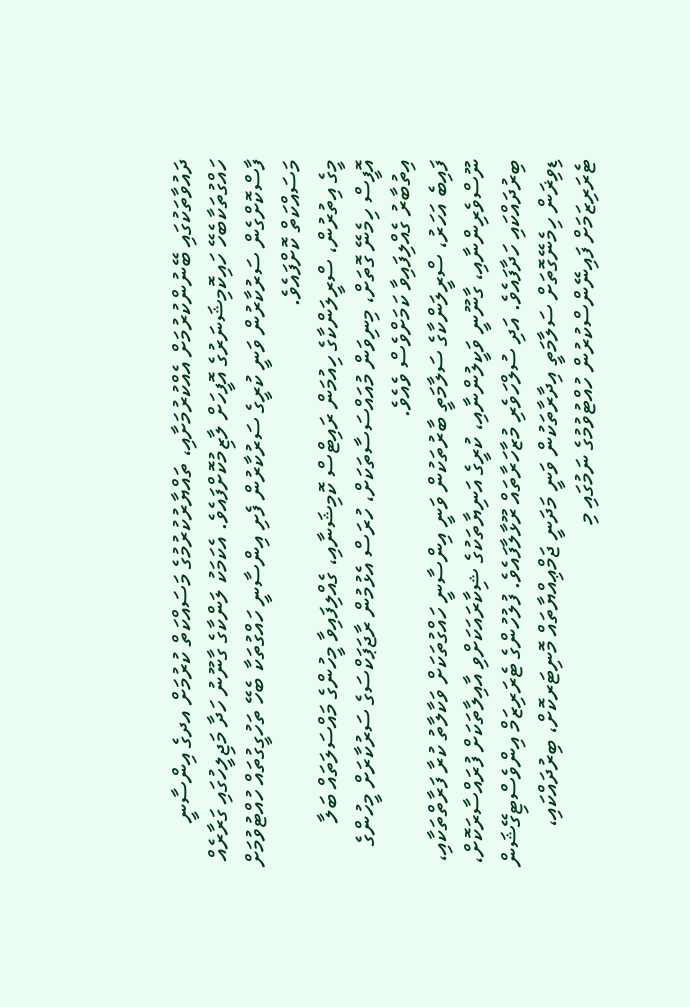ދައުވާތަކުގައި ބޭނުންކުރުމަށް އެއްކުރުމަށާއި، ތައްޔާރުކުރުމުގެ މަސައްކަތް ކުރުމަށް އދގެ އިންސާނީ ހައްގުތަކާބެހޭ ހައިކޮމިޝަނަރުގެ އޮފީހަށް ލާޒިމުކޮށްފައެވެ. އެކަމަކު ލަންކާގެ ގާނޫނު ހަދާ މަޖިލީހުގައި ގަރާރެއް ފާސްކޮށްގެން ސަރުކާރުން ވަނީ ކުރީގެ ސަރުކާރުން ފެށި އިންސާނީ ހައްގުތަކާ ބެހޭ ތަހުގީގުތައް ހުއްޓުވުމަށް މަސައްކަތް ކޮށްފައެވެ.
މީގެ އިތުރުން، ސްރީލަންކާގެ ހިއުމަން ރައިޓްސް ކޮމިޝަނާއި، ގެއްލިފައިވާ މީހުންގެ މައްސަލަތައް ބަލާ އޮފީސް ހިމެނޭ ގޮތަށް، މިނިވަން މުއައްސަސާތަކަށް، ހުރަސް އެޅުމުން ރާޖަޕަކްސަގެ ސަރުކާރަށް މީހުންގެ އިތުބާރު ގެއްލިފައިވާ ކަމަށްވެސް ވެއެވެ.
ފައިބެ އަހަރު، ސްރީލަންކާގެ ސަލާމަތީ ބާރުތަކުން ވަނީ އިންސާނީ ހައްގުތަކަށް ވަކާލާތު ކުރާ ފަރާތްތަކާއި، ނޫސްވެރިންނާއި، ގާނޫނީ ވަކީލުންނާއި، ކުރީގެ އަނިޔާތަކުގެ ޝިކާރައަކަށްވި އާއިލާތަކަށް ފުރައްސާރަކޮށް، ބިރުދައްކައި ހަދާފައެވެ. އަދި ސުލްހަވެރި މުޒާހަރާތައް ރޫޅާލާފައެވެ. ފުލުހުންގެ ޓެރަރިޒަމް އިންވެސްޓިގޭޝަން ޑިވިޜަން ހިމެނޭގޮތަށް ސަލާމަތީ އިދާރާތަކުން ވަނީ މަދަނީ ޖަމްޢިއްޔާތައް މޮނިޓަރކޮށް، ބިރުދައްކައި، ޓެރަރިޒަމަށް ފައިނޭންސްކުރުން ހުއްޓުވުމުގެ ނަމުގައި މި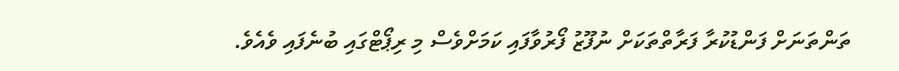ތަންތަނަށް ފަންޑުކުރާ ފަރާތްތަކަށް ނުފޫޒު ފޯރުވާފައި ކަމަށްވެސް މި ރިޕޯޓްގައި ބުނެފައި ވެއެވެ.